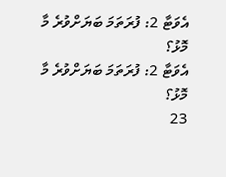އެވަޓާ 2: ފުރަތަމަ ބަޔަށްވުރެ މާ މޮޅު؟
އެވަޓާ 2: ފުރަތަމަ ބަޔަށްވުރެ މާ މޮޅު؟
23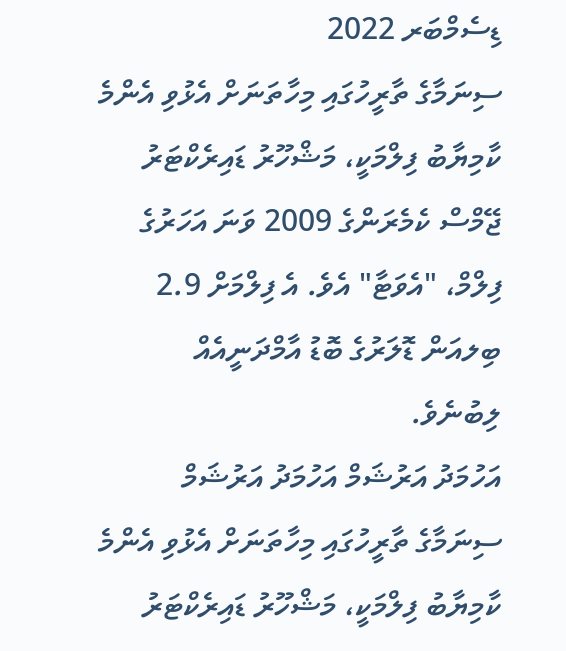ޑިސެމްބަރ 2022
ސިނަމާގެ ތާރީހުގައި މިހާތަނަށް އެޅުވި އެންމެ ކާމިޔާބު ފިލްމަކީ، މަޝްހޫރު ޑައިރެކްޓަރު ޖޭމްސް ކެމެރަންގެ 2009 ވަނަ އަހަރުގެ ފިލްމް، "އެވަޓާ" އެވެ. އެ ފިލްމަށް 2.9 ބިލއަން ޑޮލަރުގެ ބޮޑު އާމްދަނީއެއް ލިބުނެވެ.
އަހުމަދު އަރުޝަމް އަހުމަދު އަރުޝަމް
ސިނަމާގެ ތާރީހުގައި މިހާތަނަށް އެޅުވި އެންމެ ކާމިޔާބު ފިލްމަކީ، މަޝްހޫރު ޑައިރެކްޓަރު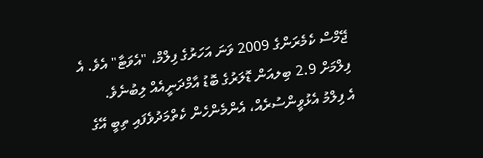ޖޭމްސް ކެމެރަންގެ 2009 ވަނަ އަހަރުގެ ފިލްމް، "އެވަޓާ" އެވެ. އެ ފިލްމަށް 2.9 ބިލއަން ޑޮލަރުގެ ބޮޑު އާމްދަނީއެއް ލިބުނެވެ.
އެ ފިލްމު އެޅުވީންސުރެއް، އެންމެންހެން ކެތްމަދުވެފައި ތިބީ އޭގެ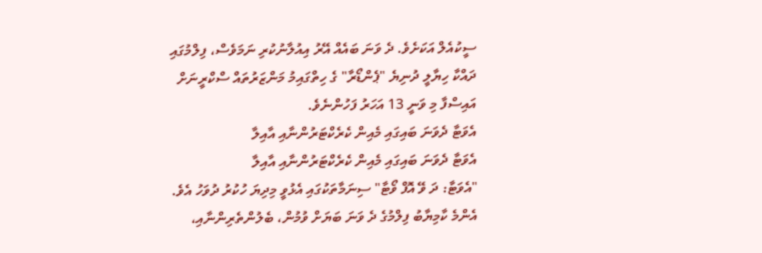ސީކުއެލް އަކަށެވެ. ދެ ވަނަ ބައެއް އޭރު އިއުލާނުކުރި ނަމަވެސް، ފިލްމުގައި ދައްކާ ހިޔާލީ ދުނިޔެ "ޕެންޑޯރާ" ގެ ހިތްގައިމު މަންޒަރުތައް ސްކްރީނަށް އައިސްފާ މި ވަނީ 13 އަހަރު ފަހުންނެވެ.
އެވަޓާ ދެވަނަ ބައިގައި މެއިން ކެރެކްޓަރުންނާއި އާއިލާ
އެވަޓާ ދެވަނަ ބައިގައި މެއިން ކެރެކްޓަރުންނާއި އާއިލާ
"އެވަޓާ: ދަ ވޭ އޮފް ވޯޓާ" ސިނަމާތަކުގައި އެޅުވީ މިދިޔަ ހުކުރު ދުވަހު އެވެ. އެންމެ ކާމިޔާބު ފިލްމުގެ ދެ ވަނަ ބަޔަށް ވުމުން، ބެލުންތެރިންނާއި،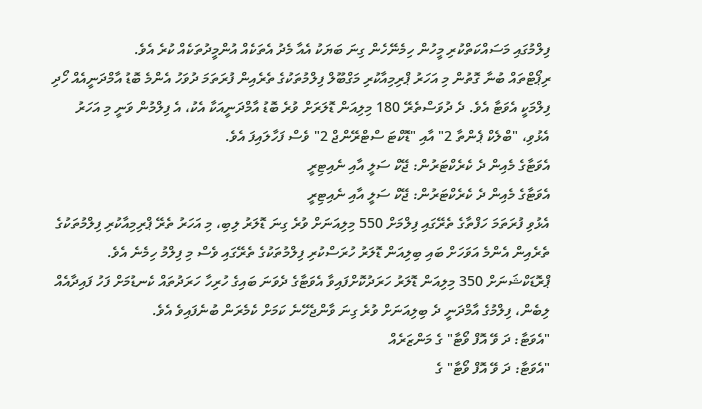ފިލްމުގައި މަސައްކަތްކުރި މީހުން ހިމެނޭހެން ގިނަ ބަޔަކު އެއާ މެދު އެތަކެއް އުންމީދުތަކެއް ކުރެ އެވެ.
ރިޕޯޓްތައް ބުނާ ގޮތުން މި އަހަރު ޕްރިމިއާކުރި މަގްބޫލް ފިލްމުތަކުގެ ތެރެއިން ފުރަތަމަ ދުވަހު އެންމެ ބޮޑު އާމްދަނީއެއް ހޯދި ފިލްމަކީ އެވަޓާ އެވެ. ދެ ދުވަސްތެރޭ 180 މިލިއަން ޑޮލަރަށް ވުރެ ބޮޑު އާމްދަނީއަކާ އެކު، އެ ފިލްމުން ވަނީ މި އަހަރު އެޅުވި، "ބްލެކް ޕެންތާ 2" އާއި "ޑޮކްޓަ ސްޓްރޭންޖް 2" ވެސް ފަހާލައިފަ އެވެ.
އެވަޓާގެ މެއިން ދެ ކެރެކްޓަރުން: ޖޭކް ސަލީ އާއި ނެއިޓިރީ
އެވަޓާގެ މެއިން ދެ ކެރެކްޓަރުން: ޖޭކް ސަލީ އާއި ނެއިޓިރީ
އެޅުވި ފުރަތަމަ ހަފްތާގެ ތެރޭގައި ފިލްމަށް 550 މިލިއަނަށް ވުރެ ގިނަ ޑޮލަރު ލިބި، މި އަހަރު ތެރޭ ޕްރިމިއާކުރި ފިލްމުތަކުގެ ތެރެއިން އެންމެ އަވަހަށް ބައި ބިލިއަން ޑޮލަރު ހުރަސްކުރި ފިލްމުތަކުގެ ތެރޭގައި ވެސް މި ފިލްމު ހިމެނެ އެވެ.
ޕްރޮޑަކްޝަނަށް 350 މިލިއަން ޑޮލަރު ހަރަދުކޮށްފައިވާ އެވަޓާގެ ދެވަނަ ބައިގެ ހުރިހާ ހަރަދުތައް ކެނޑުމަށް ފަހު ފައިދާއެއް ލިބެން، ފިލްމުގެ އާމްދަނީ ދެ ބިލިއަނަށް ވުރެ ގިނަ ވާންޖެހޭނެ ކަމަށް ކެމެރަން ބުނެފައިވެ އެވެ.
"އެވަޓާ: ދަ ވޭ އޮފް ވޯޓާ" ގެ މަންޒަރެއް
"އެވަޓާ: ދަ ވޭ އޮފް ވޯޓާ" ގެ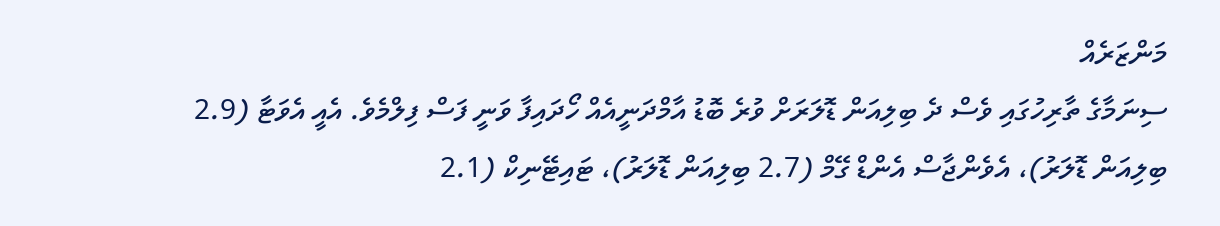މަންޒަރެއް
ސިނަމާގެ ތާރިހުގައި ވެސް ދެ ބިލިއަން ޑޮލަރަށް ވުރެ ބޮޑު އާމްދަނީއެއް ހޯދައިފާ ވަނީ ފަސް ފިލްމެވެ. އެއީ އެވަޓާ (2.9 ބިލިއަން ޑޮލަރު)، އެވެންޖާސް އެންޑް ގޭމް (2.7 ބިލިއަން ޑޮލަރު)، ޓައިޓޭނިކް (2.1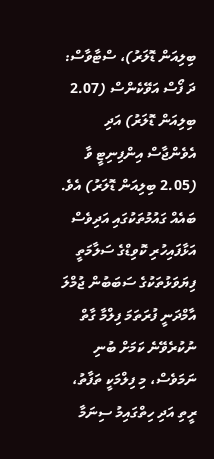ބިލިއަން ޑޮލަރު)، ސްޓާވާސް: ދަ ފޯސް އަވޭކެންސް (2.07 ބިލިއަން ޑޮލަރު) އަދި އެވެންޖާސް އިންފިނިޓީ ވާ (2.05 ބިލިއަން ޑޮލަރު) އެވެ.
ބައެއް ގައުމުތަކުގައި އަދިވެސް އަޅާފައިހުރި ކޮވިޑްގެ ސަލާމަތީ ފިޔަވަޅުތަކުގެ ސަބަބުން ޖުމްލަ އާމްދަނީ ފުރަތަމަ ފިލްމާ ގާތް ނުކުރެވޭނެ ކަމަށް ބުނި ނަމަވެސް، މި ފިލްމަކީ ތަފާތު، ރީތި އަދި ހިތްގައިމު ސިނަމާ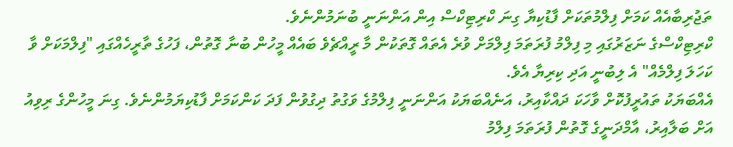ތަޖުރިބާއެއް ކަމަށް ފިލްމުތަކަށް ފާޑުކިޔާ ގިނަ ކްރިޓިކްސް އިން އަންނަނީ ބުނަމުންނެވެ.
ކްރިޓިކްސްގެ ނަޒަރުގައި މި ފިލްމު ފުރަތަމަ ފިލްމަށް ވުރެ އެތައް ގޮތަކުން މާ ރީއްޗެވެ ބައެއް މީހުން ބުނާ ގޮތުން، ފަހުގެ ތާރީހެއްގައި "ފިލްމަކަށް ވާ ކަހަލަ ފިލްމެއް" އެ ލިބުނީ އަދި ކިރިޔާ އެވެ.
އެއްބަޔަކު ތައުރީފުކޮށް ވާހަކަ ދައްކާއިރު، އަނެއްބަޔަކު އަންނަނީ ފިލްމުގެ ވަގުތު ދިގުވުން ފަދަ ކަންކަމަށް ފާޑުކިޔަމުންނެވެ. ގިނަ މީހުންގެ ރިވިއު އަށް ބަލާއިރު، އާމްދަނީގެ ގޮތުން ފުރަތަމަ ފިލްމު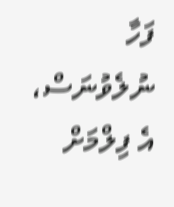ފަހާ ނުލެވުނަސް، އެ ފިލްމަށް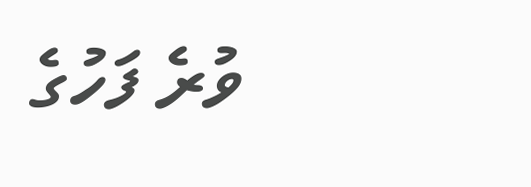ވުރެ ފަހުގެ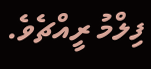ފިލްމު ރީއްޗެވެ.